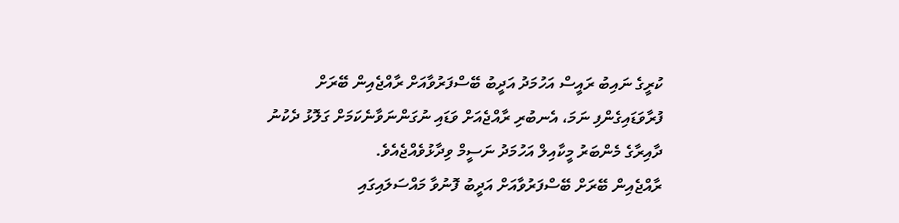ކުރީގެ ނައިބު ރައީސް އަހުމަދު އަދީބު ބޭސްފަރުވާއަށް ރާއްޖެއިން ބޭރަށް ފުރާވަޑައިގެންފި ނަމަ، އެނބުރި ރާއްޖެއަށް ވަޑައި ނުގަންނަވާނެކަމަށް ގަލޮޅު ދެކުނު ދާއިރާގެ މެންބަރު މީކާއިލް އަހުމަދު ނަސީމް ވިދާޅުވެއްޖެއެވެ.
ރާއްޖެއިން ބޭރަށް ބޭސްފަރުވާއަށް އަދީބު ފޮނުވާ މައްސަލައިގައި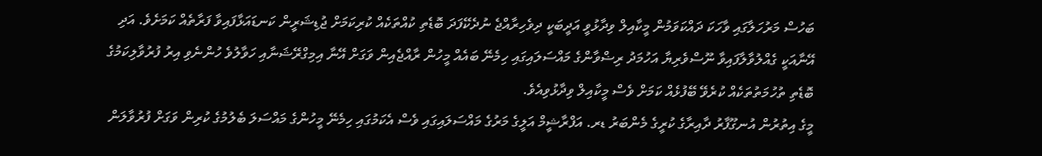ބަހުސް މަރުހަލާގައި ވާހަކަ ދައްކަވަމުން މީކާއިލް ވިދާޅުވީ އަދީބަކީ ދިވެހިރާއްޖެ ނުދެކޭފަދަ ބޮޑެތި ކުއްތަކެއް ކުރިކަމަށް ޖުޑިޝަރީން ކަނޑައަޅާފައިވާ ފަރާތެއް ކަމަށެވެ. އަދި އޭނާއަކީ ގެއްލުވާލާފައިވާ ނޫސްވެރިޔާ އަހުމަދު ރިޟްވާންގެ މައްސަލައިގައި ހިމެނޭ ބައެއް މީހުން ރާއްޖެއިން ވަގަށް އޭނާ އިމިގްރޭޝަނާއި ހަވާލުވެ ހުންނެވި އިރު ފުރުވާލިކަމުގެ ބޮޑެތި ތުހުމަތުތަކެއް ކުރެވޭ ބޭފުޅެއް ކަމަށް ވެސް މީކާއިލް ވިދާޅުވިއެވެ.
މީގެ އިތުރުން އުނގޫފާރު ދާއިރާގެ ކުރީގެ މެންބަރު ޑރ. އަފްރާޝީމް އަލީގެ މަރުގެ މައްސަލައިގައި ވެސް އެކަމުގައި ހިމެނޭ މީހުންގެ މައްސަލަ ބެލުމުގެ ކުރިން ވަގަށް ފުރުވާލަން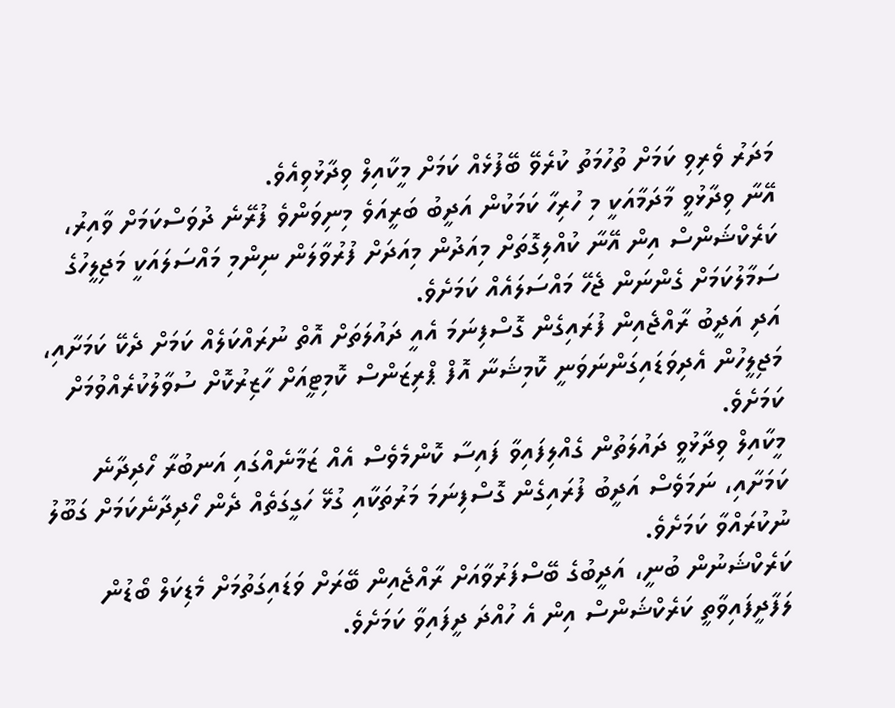މަދަރު ވެރިވި ކަމަށް ތުހުމަތު ކުރެވޭ ބޭފުޅެއް ކަމަށް މީކާއިލް ވިދާޅުވިއެވެ.
އޭނާ ވިދާޅުވީ މާދަމާއަކީ މި ހުރިހާ ކަމަކުން އަދީބު ބަރީއަވެ މިނިވަންވެ ފުރޭނެ ދުވަސްކަމަށް ވާއިރު، ކަރެކްޝަންސް އިން އޭނާ ކުއްލިގޮތަށް މިއަދުން މިއަދަށް ފުރުވާލަން ނިންމި މައްސަލައަކީ މަޖިލީހުގެ ސަމާލުކަމަށް ގެންނަން ޖެހޭ މައްސަލައެއް ކަމަށެވެ.
އަދި އަދީބު ރާއްޖެއިން ފުރައިގެން ގޮސްފިނަމަ އެއީ ދައުލަތަށް އޮތް ނުރައްކަލެއް ކަމަށް ދެކޭ ކަމަށާއި، މަޖިލީހުން އެދިވަޑައިގަންނަވަނީ ކޮމިޝަނާ އޮފް ޕްރިޒަންސް ކޮމިޓީއަށް ހާޒިރުކޮށް ސުވާލުކުރެއްވުމަށް ކަމަށެވެ.
މީކާއިލް ވިދާޅުވީ ދައުލަތުން ގެއްލިފައިވާ ފައިސާ ކޮންމެވެސް އެއް ޒަމާނެއްގައި އަނބުރާ ހޯދިދާނެ ކަމަށާއި، ނަމަވެސް އަދީބު ފުރައިގެން ގޮސްފިނަމަ މަރުތަކާއި ގުޅޭ ހަގީގަތެއް ދެން ހޯދިދާނެކަމަށް ގަބޫލު ނުކުރައްވާ ކަމަށެވެ.
ކަރެކްޝަނުން ބުނީ، އަދީބުގެ ބޭސްފަރުވާއަށް ރާއްޖެއިން ބޭރަށް ވަޑައިގަތުމަށް މެޑިކަލް ބޯޑުން ލަފާދީފައިވާތީ ކަރެކްޝަންސް އިން އެ ހުއްދަ ދީފައިވާ ކަމަށެވެ.